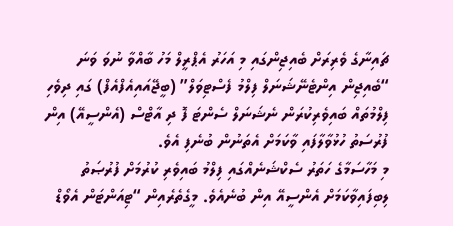ޗައިނާގެ ވެރިރަށް ބެއިޖިންގައި މި އަހަރު އެޕްރީލް މަހު ބާއްވާ ނުވަ ވަނަ “ބެއިޖިން އިންޓެނޭޝަނަލް ފިލްމު ފެސްޓިވަލް” (ބީޖޭއައިއެފްއެފް) ގައި ދިވެހި ފިލްމުތައް ބައިވެރިކުރަން ނެޝަނަލް ސެންޓަ ފޮ ދި އާޓްސް (އެންސީއޭ) އިން ފުރުސަތު ހުޅުވާލާފައި ވާކަމަށް އެތަނުން ބުނެފި އެވެ.
މި މަހާސަމާގެ ހަތަރު ސެކްޝަނެއްގައި ފިލްމު ބައިވެރި ކުރުމަށް ފުރުޞަތު ލިބިފައިވާކަމަށް އެންސީއޭ އިން ބުނެއެވެ. މީގެތެރެއިން “ޓިއަންޓަން އެވޯޑް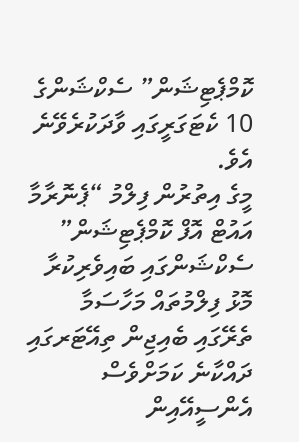ކޮމްޕެޓިޝަން” ސެކްޝަންގެ 10 ކެޓަގަރީގައި ވާދަކުރެވޭނެ އެވެ.
މީގެ އިތުރުން ފިލްމު “ޕެނޮރާމާ އައުޓް އޮފް ކޮމްޕެޓިޝަން” ސެކްޝަންގައި ބައިވެރިކުރާ މޮޅު ފިލްމުތައް މަހާސަމާ ތެރޭގައި ބެއިޖިން ތިއޭޓަރގައި ދައްކާނެ ކަމަށްވެސް އެންސީއޭއިން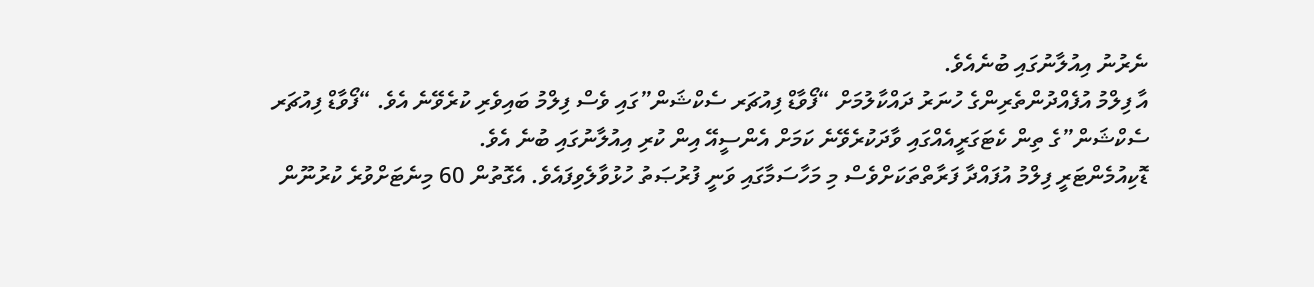ނެރުނު އިއުލާނުގައި ބުނެއެވެ.
އާ ފިލްމު އުފެއްދުންތެރިންގެ ހުނަރު ދައްކާލުމަށް “ފޯވާޑް ފިއުޗަރ ސެކްޝަން”ގައި ވެސް ފިލްމު ބައިވެރި ކުރެވޭނެ އެވެ. “ފޯވާޑް ފިއުޗަރ ސެކްޝަން”ގެ ތިން ކެޓަގަރީއެއްގައި ވާދަކުރެވޭނެ ކަމަށް އެންސީއޭ އިން ކުރި އިއުލާނުގައި ބުނެ އެވެ.
ޑޮކިއުމެންޓަރީ ފިލްމު އުފައްދާ ފަރާތްތަކަށްވެސް މި މަހާސަމާގައި ވަނީ ފުރުޞަތު ހުޅުވާލެވިފައެވެ. އެގޮތުން 60 މިނެޓަށްވުރެ ކުރުނޫން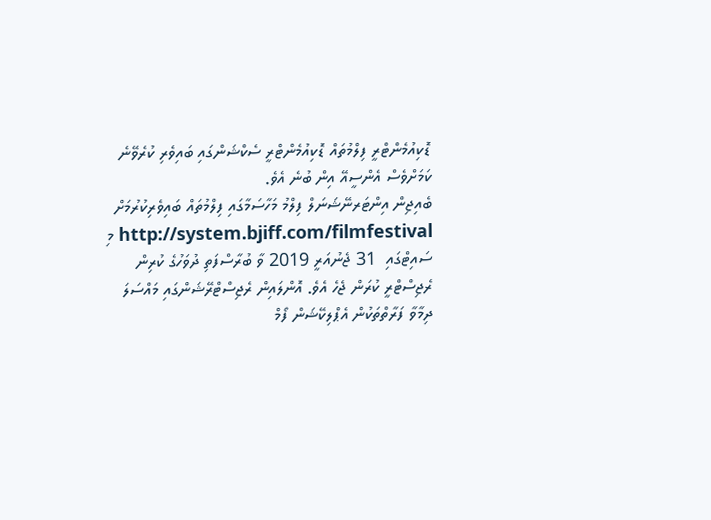ޑޮކިއުމެންޓްރީ ފިލްމުތައް ޑޮކިއުމެންޓްރީ ސެކްޝަންގައި ބައިވެރި ކުރެވޭނެ ކަމަށްވެސް އެންސީއޭ އިން ބުނެ އެވެ.
ބެއިޖިން އިންޓަރނޭޝަނަލް ފިލްމު މަހާސަމާގައި ފިލްމުތައް ބައިވެރިކުރުމަށް http://system.bjiff.com/filmfestival މި ސައިޓްގައި  31 ޖެނުއަރީ 2019 ވާ ބުރާސްފަތި ދުވަހުގެ ކުރިން ރެޖިސްޓްރީ ކުރަން ޖެހެ އެވެ. އޮންލައިން ރެޖިސްޓްރޭޝަންގައި މައްސަލަ ދިމާވާ ފަރާތްތަކުން އެޕްލިކޭޝަން ފޯމް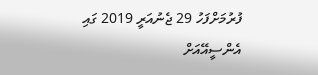ފުރުމަށްފަހު 29 ޖެނުއަރީ 2019 ގައި އެންސީއޭއަށް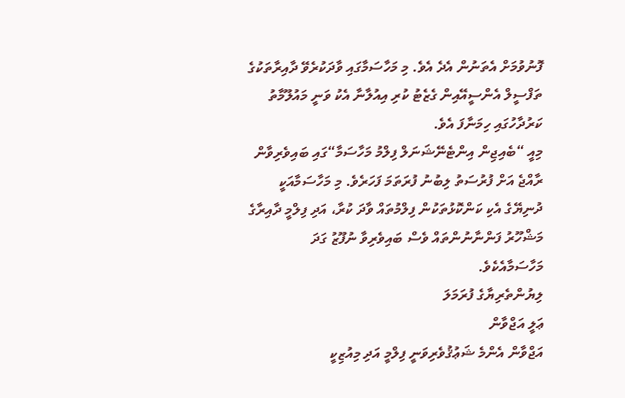ފޮނުވުމަށް އެތަނުން އެދެ އެވެ. މި މަހާސަމާގައި ވާދަކުރެވޭ ދާއިރާތަކުގެ ތަފްސީލް އެންސީއޭއިން ގެޒެޓު ކުރި އިއުލާނާ އެކު ވަނީ މައުލޫމާތު ކަރުދާހުގައި ހިމަނާފަ އެވެ.
މިއީ “ބެއިޖިން އިންޓެނޭޝަނަލް ފިލްމު މަހާސަމާ“ގައި ބައިވެރިވާން ރާއްޖެ އަށް ފުރުސަތު ލިބުނު ފުރަތަމަ ފަހަރެވެ. މި މަހާސަމާއަކީ ދުނިޔޭގެ އެކި ކަންކޮޅުތަކުން ފިލްމުތައް ވާދަ ކުރާ، އަދި ފިލްމީ ދާއިރާގެ މަޝްހޫރު ފަންނާނުންތައް ވެސް ބައިވެރިވާ ނުފޫޒު ގަދަ މަހާސަމާއެކެވެ.
ލިޔުންތެރިޔާގެ ފުރަމަލަ
ޢަލީ އަޖްވާން
އަޖްވާން އެންމެ ޝަޢުޤުވެރިވަނީ ފިލްމީ އަދި މިއުޒިކީ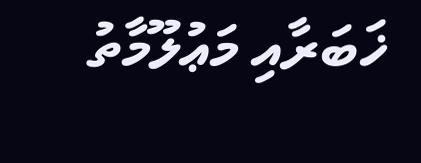ޚަބަރާއި މަޢުލޫމާތު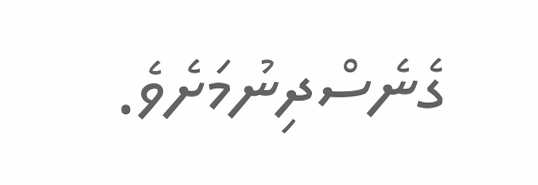ގެނެސްދިނުމަށެވެ.